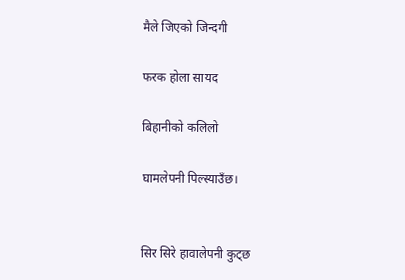मैले जिएको जिन्दगी

फरक होला सायद

बिहानीको कलिलो

घामलेपनी पिल्स्याउँछ।


सिर सिरे हावालेपनी कुट्छ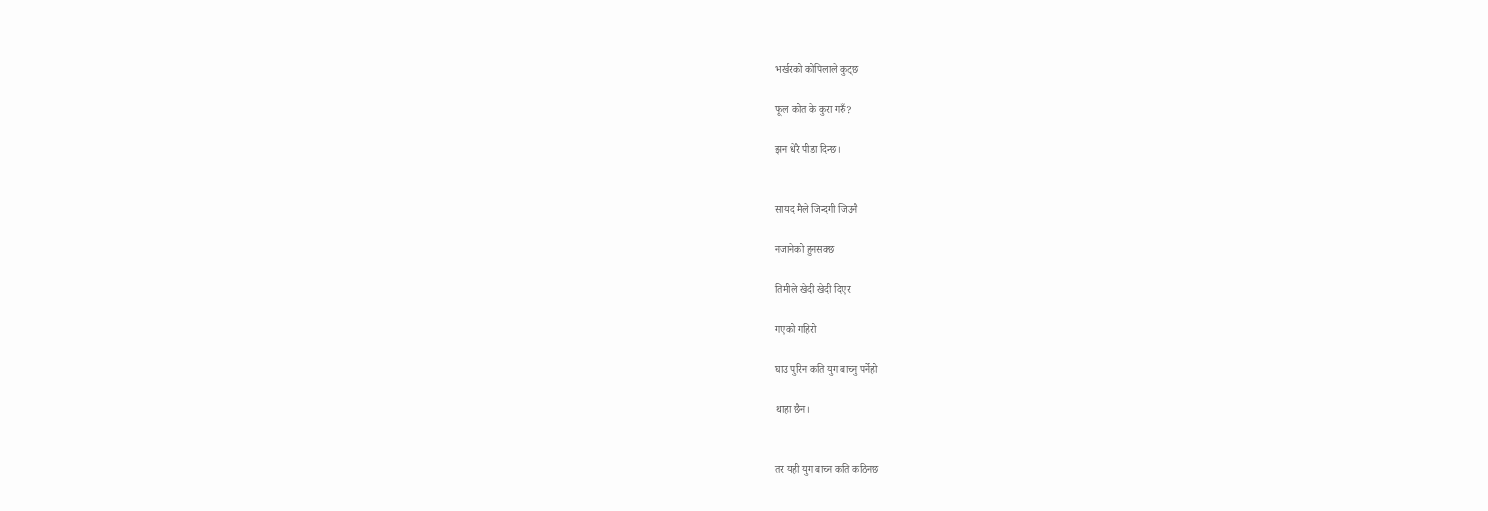भर्खरको कोपिलाले कुट्छ

फूल कोत के कुरा गरुँ?

झन धेरै पीडा दिन्छ।


सायद मैले जिन्दगी जिउनै

नजानेको हुनसक्छ

तिमीले खेदी खेदी दिएर

गएको गहिरो

घाउ पुरिन कति युग बाच्नु पर्नेहो

थाहा छैन।


तर यही युग बाच्न कति कठिनछ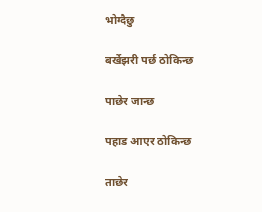भोग्दैछु

बर्खेझरी पर्छ ठोकिन्छ

पाछेर जान्छ

पहाड आएर ठोकिन्छ

ताछेर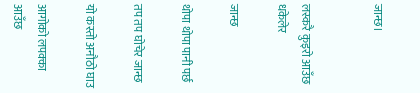जान्छ।


लस्करै कुइरो आउँछ धकेलेर

जान्छ

थोपा थोपा पानी पर्छ

तप तप घोचेर जान्छ

यो कस्तो अनौठो घाउ

आगोको लपक्का आउँछ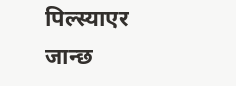पिल्स्याएर जान्छ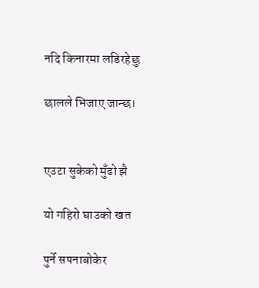नदि किनारमा लडिरहेछु

छालले भिजाए जान्छ।


एउटा सुकेको मुँढो झै

यो गहिरो घाउको खत

पुर्ने सपनाबोकेर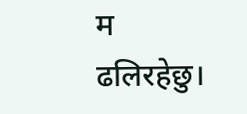म ढलिरहेछु।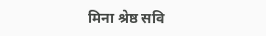मिना श्रेष्ठ सवि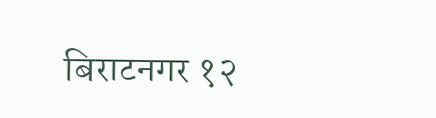बिराटनगर १२